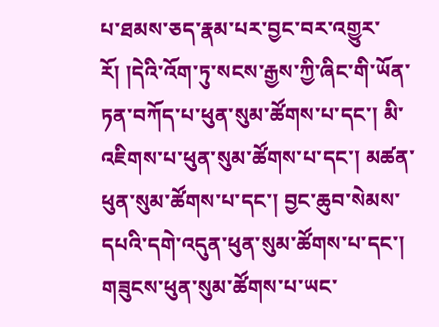པ་ཐམས་ཅད་རྣམ་པར་བྱང་བར་འགྱུར་རོ། །དེའི་འོག་ཏུ་སངས་རྒྱས་ཀྱི་ཞིང་གི་ཡོན་ཏན་བཀོད་པ་ཕུན་སུམ་ཚོགས་པ་དང་། མི་འཇིགས་པ་ཕུན་སུམ་ཚོགས་པ་དང་། མཚན་ཕུན་སུམ་ཚོགས་པ་དང་། བྱང་ཆུབ་སེམས་དཔའི་དགེ་འདུན་ཕུན་སུམ་ཚོགས་པ་དང་། གཟུངས་ཕུན་སུམ་ཚོགས་པ་ཡང་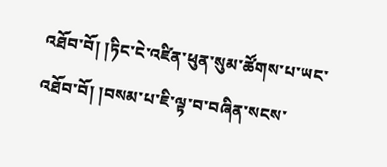འཐོབ་བོ། །ཏིང་ངེ་འཛིན་ཕུན་སུམ་ཚོགས་པ་ཡང་འཐོབ་བོ། །བསམ་པ་ཇི་ལྟ་བ་བཞིན་སངས་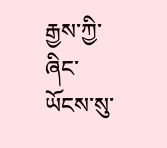རྒྱས་ཀྱི་ཞིང་ཡོངས་སུ་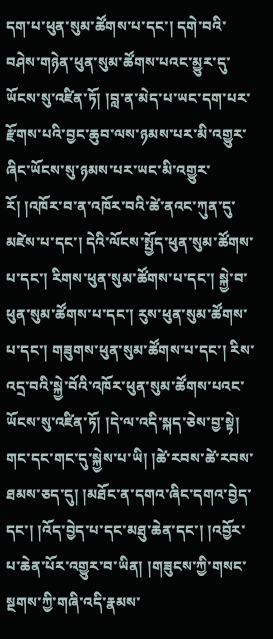དག་པ་ཕུན་སུམ་ཚོགས་པ་དང་། དགེ་བའི་བཤེས་གཉེན་ཕུན་སུམ་ཚོགས་པའང་མྱུར་དུ་ཡོངས་སུ་འཛིན་ཏོ། །བླ་ན་མེད་པ་ཡང་དག་པར་རྫོགས་པའི་བྱང་ཆུབ་ལས་ཉམས་པར་མི་འགྱུར་ཞིང་ཡོངས་སུ་ཉམས་པར་ཡང་མི་འགྱུར་རོ། །འཁོར་བ་ན་འཁོར་བའི་ཚེ་ནའང་ཀུན་དུ་མཛེས་པ་དང་། དེའི་ལོངས་སྤྱོད་ཕུན་སུམ་ཚོགས་པ་དང་། རིགས་ཕུན་སུམ་ཚོགས་པ་དང་། སྐྱེ་བ་ཕུན་སུམ་ཚོགས་པ་དང་། རུས་ཕུན་སུམ་ཚོགས་པ་དང་། གཟུགས་ཕུན་སུམ་ཚོགས་པ་དང་། རིས་འདྲ་བའི་སྐྱེ་བོའི་འཁོར་ཕུན་སུམ་ཚོགས་པའང་ཡོངས་སུ་འཛིན་ཏོ། །དེ་ལ་འདི་སྐད་ཅེས་བྱ་སྟེ། གང་དང་གང་དུ་སྐྱེས་པ་ཡི། །ཚེ་རབས་ཚེ་རབས་ཐམས་ཅད་དུ། །མཐོང་ན་དགའ་ཞིང་དགའ་བྱེད་དང་། །འོད་བྱེད་པ་དང་མཐུ་ཆེན་དང་། །འབྱོར་པ་ཆེན་པོར་འགྱུར་བ་ཡིན། །གཟུངས་ཀྱི་གསང་སྔགས་ཀྱི་གཞི་འདི་རྣམས་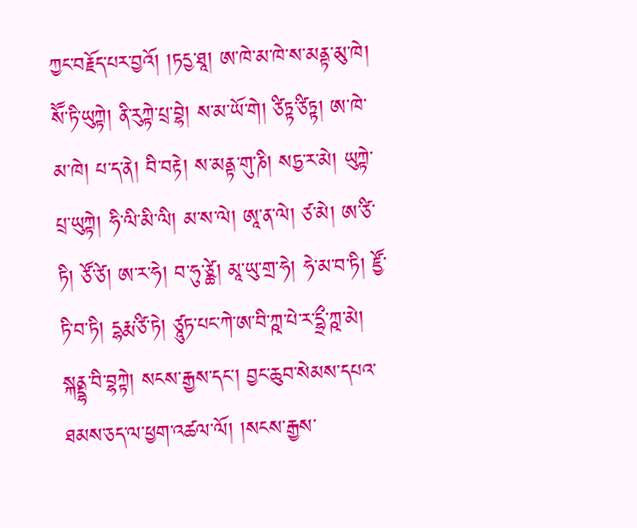ཀྱང་བརྗོད་པར་བྱའོ། །ཏདྱ་ཐཱ། ཨ་ཁེ་མ་ཁེ་ས་མནྟ་མུ་ཁེ། སཽ་ཏི་ཡུཀྟེ། ནི་རུཀྟེ་པྲ་བྷེ། ས་མ་ཡོ་གེ། ཙིཏྟ་ཙིཏྟ། ཨ་ཁེ་མ་ཁེ། པ་ད་ནེ། བི་བརྟེ། ས་མནྟ་གུ་ཎི། སཏྱ་ར་མེ། ཡུཀྟེ་པྲ་ཡུཀྟེ། ཧི་ལི་མི་ལི། མ་ས་ལེ། ཨཱ་ན་ལེ། ཙ་མེ། ཨ་ཙི་ཏི། ཙོ་ཙེ། ཨ་ར་ཧེ། བ་ཧུ་ཙྪེ། མཱ་ཡུ་གྲ་ཧེ། ཧེ་མ་བ་ཏི། ཛྱོ་ཏི་བ་ཏི། དྷརྨ་ཙི་ཏེ། ཙཱུཏ་པང་ཀེ་ཨ་བི་ཀྵ་པེ་ར་དྷྲྀ་ཀྵ་མེ། སྐནྡྷ་བི་བྷཀྟེ། སངས་རྒྱས་དང་། བྱང་ཆུབ་སེམས་དཔའ་ཐམས་ཅད་ལ་ཕྱག་འཚལ་ལོ། །སངས་རྒྱས་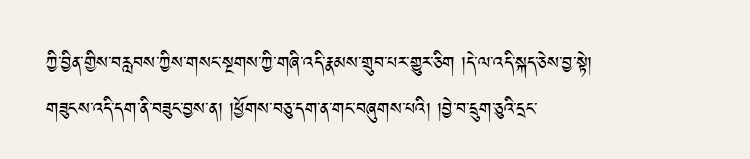ཀྱི་བྱིན་གྱིས་བརླབས་ཀྱིས་གསང་སྔགས་ཀྱི་གཞི་འདི་རྣམས་གྲུབ་པར་གྱུར་ཅིག །དེ་ལ་འདི་སྐད་ཅེས་བྱ་སྟེ། གཟུངས་འདི་དག་ནི་བཟུང་བྱས་ན། །ཕྱོགས་བཅུ་དག་ན་གང་བཞུགས་པའི། །བྱེ་བ་དྲུག་ཅུའི་དྲང་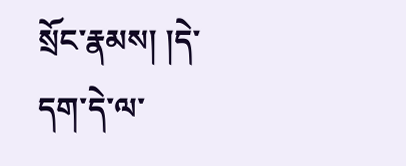སྲོང་རྣམས། །དེ་དག་དེ་ལ་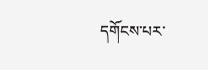དགོངས་པར་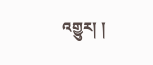འགྱུར། །